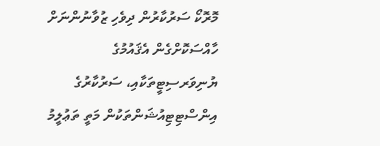މޮރޮކޯ ސަރުކާރުން ދިވެހި ޒުވާނުންނަށް ހާއްސަކޮށްގެން އެޤައުމުގެ ޔުނިވަރސިޓީތަކާއި، ސަރުކާރުގެ އިންސްޓިޓިއުޝަންތަކުން މަތީ ތަޢުލީމު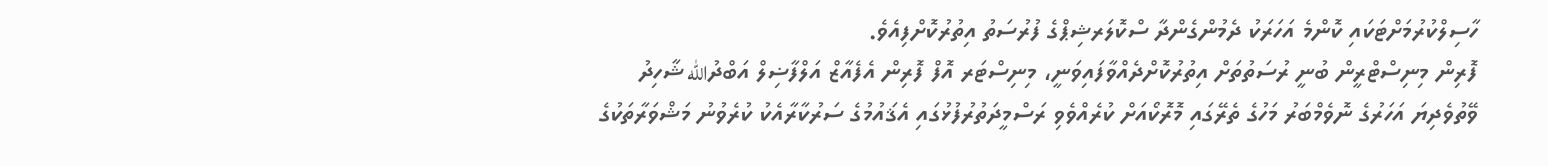ހާސިލްކުރުމަށްޓަކައި ކޮންމެ އަހަރަކު ދެމުންގެންދާ ސްކޮލަރޝިޕްގެ ފުރުސަތު އިތުރުކޮށްފިއެވެ.
ފޮރިން މިނިސްޓްރީން ބުނީ ރުސަތުތަށް އިތުރުކޮށްދެއްވާފައިވަނީ، މިނިސްޓަރ އޮފް ފޮރިން އެފެއާޒް އަލްފާޟިލް އަބްދުالله ޝާހިދު ވޭތުވެދިޔަ އަހަރުގެ ނޮވެމްބަރު މަހުގެ ތެރޭގައި މޮރޮކޯއަށް ކުރެއްވެވި ރަސްމީދަތުރުފުޅުގައި އެޤައުމުގެ ސަރުކާރާއެކު ކުރެވުނު މަޝްވަރާތަކުގެ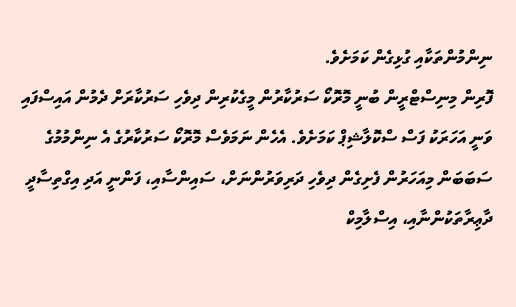ނިންމުންތަކާއި ގުޅިގެން ކަމަށެވެ.
ފޮރިން މިނިސްޓްރީން ބުނީ މޮރޮކޯ ސަރުކާރުން މީގެކުރިން ދިވެހި ސަރުކާރަށް ދެމުން އައިސްފައި ވަނީ އަހަރަކު ފަސް ސްކޮލާޝިޕް ކަމަށެވެ. އެހެން ނަމަވެސް މޮރޮކޯ ސަރުކާރުގެ އެ ނިންމުމުގެ ސަބަބަން މިއަހަރުން ފެށިގެން ދިވެހި ދަރިވަރުންނަށް، ސައިންސާއި، ފަންނީ އަދި އިގްތިސާދީ ދާޢިރާތަކުންނާއި، އިސްލާމިކް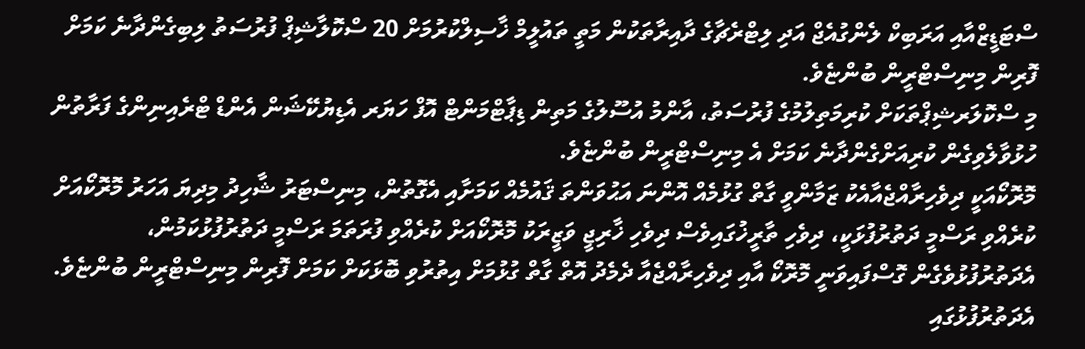ސްޓަޑީޒްއާއި އަރަބިކް ލެންގުއެޖް އަދި ލިޓްރެޗާގެ ދާއިރާތަކުން މަތީ ތައުލީމް ޚާސިލްކުރުމަށް 20 ސްކޮލާޝިޕް ފުރުސަތު ލިބިގެންދާނެ ކަމަށް ފޮރިން މިނިސްޓްރީން ބުންޏެވެ.
މި ސްކޮލަރޝިޕްތަކަށް ކުރިމަތިލުމުގެ ފުރުސަތު، އާންމު އުސޫލުގެ މަތިން ޑިޕާޓްމަންޓް އޮފް ހަޔަރ އެޑިޔުކޭޝަން އެންޑް ޓްރެއިނިންގެ ފަރާތުން ހުޅުވާލެވިގެން ކުރިއަށްގެންދާނެ ކަމަށް އެ މިނިސްޓްރީން ބުންޏެވެ.
މޮރޮކޯއަކީ ދިވެހިރާއްޖެއާއެކު ޒަމާންވީ ގާތް ގުޅުމެއް އޮންނަ އަޙުވަންތަ ޤައުމެއް ކަމަށާއި އެގޮތުން، މިނިސްޓަރު ޝާހިދު މިދިޔަ އަހަރު މޮރޮކޯއަށް ކުރެއްވި ރަސްމީ ދަތުރުފުޅަކީ، ދިވެހި ތާރީޚުގައިވެސް ދިވެހި ޚާރިޖީ ވަޒީރަކު މޮރޮކޯއަށް ކުރެއްވި ފުރަތަމަ ރަސްމީ ދަތުރުފުޅުކަމުން، އެދަތުރުފުޅުވެގެން ގޮސްފައިވަނީ މޮރޮކޯ އާއި ދިވެހިރާއްޖެއާ ދެމެދު އޮތް ގާތް ގުޅުމަށް އިތުރުވި ބޮޅަކަށް ކަމަށް ފޮރިން މިނިސްޓްރީން ބުންޏެވެ.
އެދަތުރުފުޅުގައި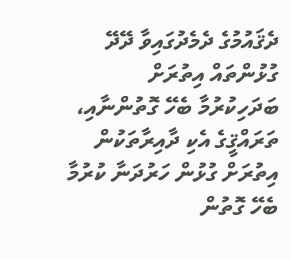ދެޤައުމުގެ ދެމެދުގައިވާ ދޭދޭ ގުޅުންތައް އިތުރަށް ބަދަހިކުރުމާ ބެހޭ ގޮތުންނާއި، ތަރައްޤީގެ އެކި ދާއިރާތަކުން އިތުރަށް ގުޅުން ހަރުދަނާ ކުރުމާ ބެހޭ ގޮތުން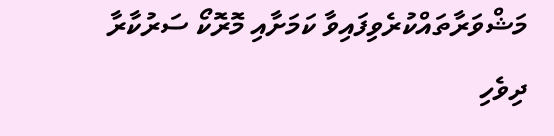މަޝްވަރާތައްކުރެވިފައިވާ ކަމަށާއި މޮރޮކޯ ސަރުކާރާ ދިވެހި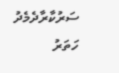ސަރުކާރާދެމެދު ހަތަރު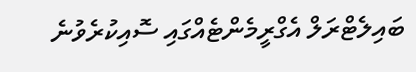ބައިލެޓްރަލް އެގްރީމެންޓެއްގައި ސޮއިކުރެވުނެ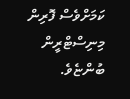ކަމަށްވެސް ފޮރިން މިނިސްޓްރީން ބުންޏެވެ.